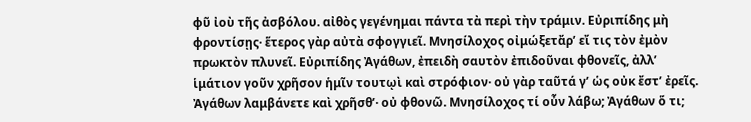φῦ ἰοὺ τῆς ἀσβόλου. αἰθὸς γεγένημαι πάντα τὰ περὶ τὴν τράμιν. Εὐριπίδης μὴ φροντίσῃς· ἕτερος γὰρ αὐτὰ σφογγιεῖ. Μνησίλοχος οἰμώξετἄρʼ εἴ τις τὸν ἐμὸν πρωκτὸν πλυνεῖ. Εὐριπίδης Ἀγάθων, ἐπειδὴ σαυτὸν ἐπιδοῦναι φθονεῖς, ἀλλʼ ἱμάτιον γοῦν χρῆσον ἡμῖν τουτῳὶ καὶ στρόφιον· οὐ γὰρ ταῦτά γʼ ὡς οὐκ ἔστʼ ἐρεῖς. Ἀγάθων λαμβάνετε καὶ χρῆσθʼ· οὐ φθονῶ. Μνησίλοχος τί οὖν λάβω; Ἀγάθων ὅ τι;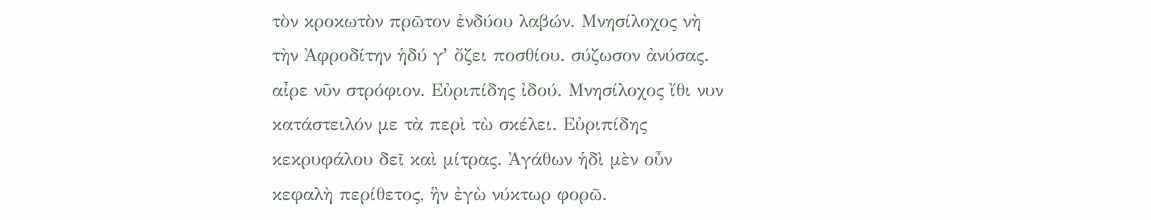τὸν κροκωτὸν πρῶτον ἐνδύου λαβών. Μνησίλοχος νὴ τὴν Ἀφροδίτην ἡδύ γʼ ὄζει ποσθίου. σύζωσον ἀνύσας. αἶρε νῦν στρόφιον. Εὐριπίδης ἰδού. Μνησίλοχος ἴθι νυν κατάστειλόν με τὰ περὶ τὼ σκέλει. Εὐριπίδης κεκρυφάλου δεῖ καὶ μίτρας. Ἀγάθων ἡδὶ μὲν οὖν κεφαλὴ περίθετος, ἣν ἐγὼ νύκτωρ φορῶ.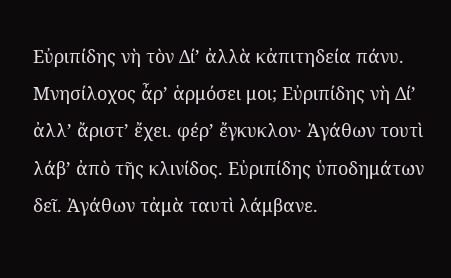Εὐριπίδης νὴ τὸν Δίʼ ἀλλὰ κἀπιτηδεία πάνυ. Μνησίλοχος ἆρʼ ἁρμόσει μοι; Εὐριπίδης νὴ Δίʼ ἀλλʼ ἄριστʼ ἔχει. φέρʼ ἔγκυκλον· Ἀγάθων τουτὶ λάβʼ ἀπὸ τῆς κλινίδος. Εὐριπίδης ὑποδημάτων δεῖ. Ἀγάθων τἀμὰ ταυτὶ λάμβανε.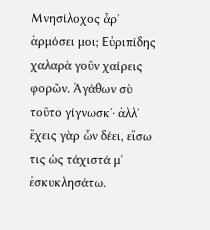Μνησίλοχος ἆρʼ ἁρμόσει μοι; Εὐριπίδης χαλαρὰ γοῦν χαίρεις φορῶν. Ἀγάθων σὺ τοῦτο γίγνωσκʼ· ἀλλʼ ἔχεις γὰρ ὧν δέει, εἴσω τις ὡς τάχιστά μʼ ἐσκυκλησάτω.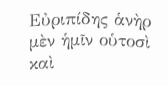Εὐριπίδης ἁνὴρ μὲν ἡμῖν οὑτοσὶ καὶ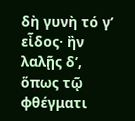δὴ γυνὴ τό γʼ εἶδος· ἢν λαλῇς δʼ, ὅπως τῷ φθέγματι